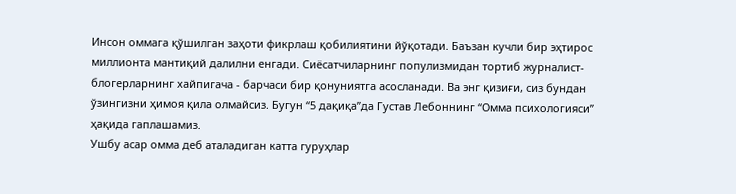Инсон оммага қўшилган заҳоти фикрлаш қобилиятини йўқотади. Баъзан кучли бир эҳтирос миллионта мантиқий далилни енгади. Сиёсатчиларнинг популизмидан тортиб журналист-блогерларнинг хайпигача - барчаси бир қонуниятга асосланади. Ва энг қизиғи, сиз бундан ўзингизни ҳимоя қила олмайсиз. Бугун “5 дақиқа”да Густав Лебоннинг “Омма психологияси” ҳақида гаплашамиз.
Ушбу асар омма деб аталадиган катта гуруҳлар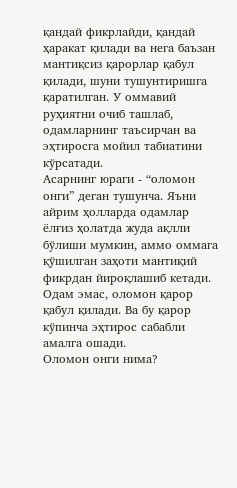қандай фикрлайди, қандай ҳаракат қилади ва нега баъзан мантиқсиз қарорлар қабул қилади, шуни тушунтиришга қаратилган. У оммавий руҳиятни очиб ташлаб, одамларнинг таъсирчан ва эҳтиросга мойил табиатини кўрсатади.
Асарнинг юраги - “оломон онги” деган тушунча. Яъни айрим ҳолларда одамлар ёлғиз ҳолатда жуда ақлли бўлиши мумкин, аммо оммага қўшилган заҳоти мантиқий фикрдан йироқлашиб кетади. Одам эмас, оломон қарор қабул қилади. Ва бу қарор кўпинча эҳтирос сабабли амалга ошади.
Оломон онги нима?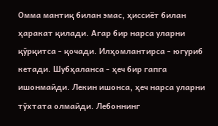Омма мантиқ билан эмас, ҳиссиёт билан ҳаракат қилади. Агар бир нарса уларни қўрқитса - қочади. Илҳомлантирса - югуриб кетади. Шубҳаланса - ҳеч бир гапга ишонмайди. Лекин ишонса, ҳеч нарса уларни тўхтата олмайди. Лебоннинг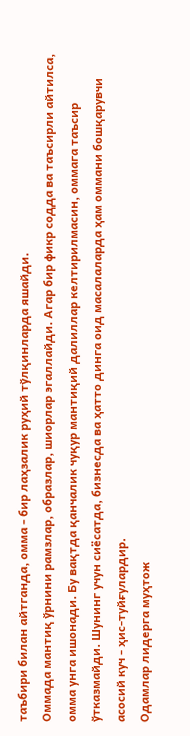таъбири билан айтганда, омма - бир лаҳзалик руҳий тўлқинларда яшайди.
Оммада мантиқ ўрнини рамзлар, образлар, шиорлар эгаллайди. Агар бир фикр содда ва таъсирли айтилса, омма унга ишонади. Бу вақтда қанчалик чуқур мантиқий далиллар келтирилмасин, оммага таъсир ўтказмайди. Шунинг учун сиёсатда, бизнесда ва ҳатто динга оид масалаларда ҳам оммани бошқарувчи асосий куч - ҳис-туйғулардир.
Одамлар лидерга муҳтож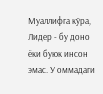Муаллифга кўра, Лидер - бу доно ёки буюк инсон эмас. У оммадаги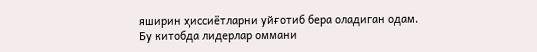яширин ҳиссиётларни уйғотиб бера оладиган одам.
Бу китобда лидерлар оммани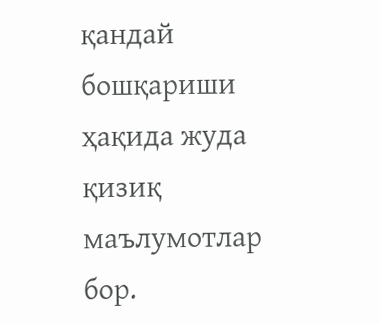қандай бошқариши ҳақида жуда қизиқ маълумотлар бор.